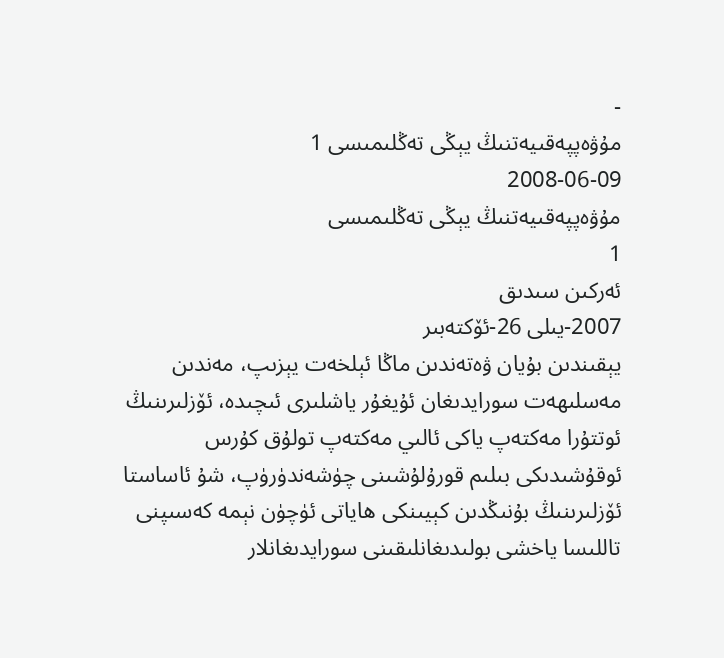-
مۇۋەپپەقىيەتنىڭ يېڭى تەڭلىمىسى 1
2008-06-09
مۇۋەپپەقىيەتنىڭ يېڭى تەڭلىمىسى
1
ئەركىن سىدىق
2007-يىلى 26-ئۆكتەبىر
يېقىندىن بۇيان ۋەتەندىن ماڭا ئېلخەت يېزىپ، مەندىن مەسلىھەت سورايدىغان ئۇيغۇر ياشلىرى ئىچىدە، ئۆزلىرىنىڭ ئوتتۇرا مەكتەپ ياكى ئالىي مەكتەپ تولۇق كۇرس ئوقۇشىدىكى بىلىم قورۇلۇشىنى چۈشەندۈرۈپ، شۇ ئاساستا ئۆزلىرىنىڭ بۇنىڭدىن كېيىنكى ھاياتى ئۈچۈن نېمە كەسىپنى تاللىسا ياخشى بولىدىغانلىقىنى سورايدىغانلار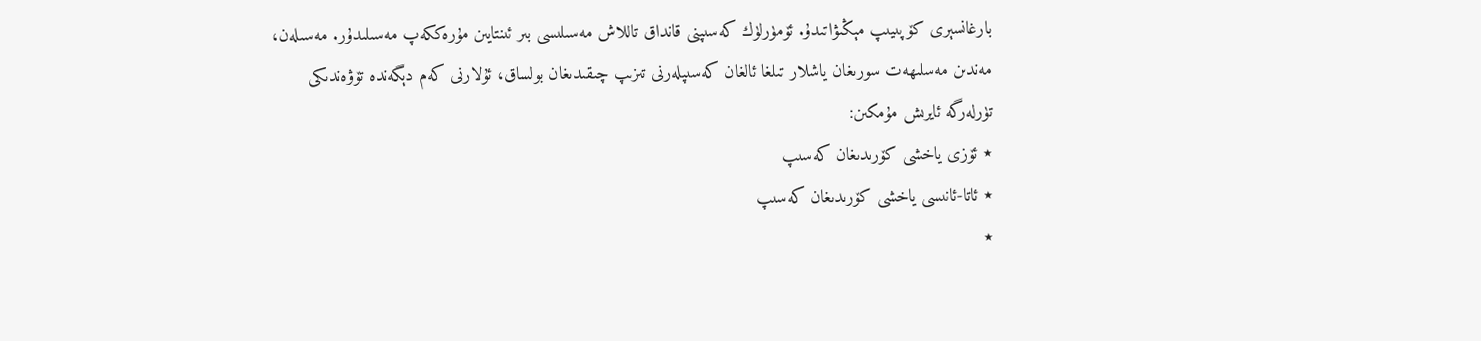بارغانسېرى كۆپىيىپ مېڭىۋاتىدۇ. ئۆمۈرلۈك كەسىپنى قانداق تاللاش مەسىلىسى بىر ئىنتايىن مۇرەككەپ مەسىلىدۇر. مەسىلەن، مەندىن مەسلىھەت سورىغان ياشلار تىلغا ئالغان كەسىپلەرنى تىزىپ چىقىدىغان بولساق، ئۇلارنى كەم دېگەندە تۆۋەندىكى تۈرلەرگە ئايرىش مۇمكىن:
٭ ئۆزى ياخشى كۆرىدىغان كەسىپ
٭ ئاتا-ئانىسى ياخشى كۆرىدىغان كەسىپ
٭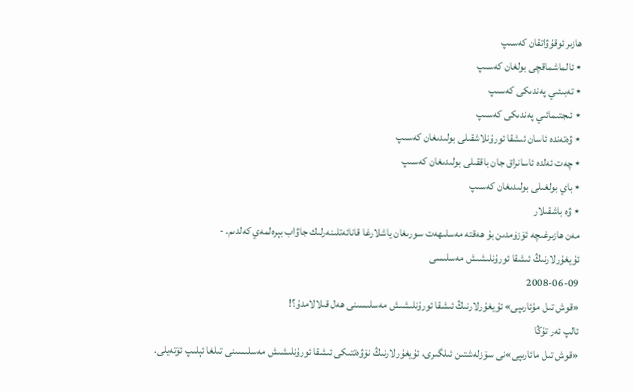ھازىر ئوقۇۋاتقان كەسىپ
٭ ئالماشماقچى بولغان كەسىپ
٭ تەبىئىي پەندىكى كەسىپ
٭ ئىجتىمائىي پەندىكى كەسىپ
٭ ۋەتەندە ئاسان ئىشقا ئورۇنلاشقىلى بولىدىغان كەسىپ
٭ چەت ئەلدە ئاسانراق جان باققىلى بولىدىغان كەسىپ
٭ باي بولغىلى بولىدىغان كەسىپ
٭ ۋە باشقىلار
مەن ھازىرغىچە ئۆزۈمدىن بۇ ھەقتە مەسلىھەت سورىغان ياشلارغا قانائەتلىنەرلىك جاۋاب بېرەلمەي كەلدىم. -
ئۇيغۇرلارنىڭ ئىشقا ئورۇنلىشىش مەسلىسى
2008-06-09
«قوش تىل مۇئارىپى» ئۇيغۇرلارنىڭ ئىشقا ئورۇنلىشىش مەسلىسىنى ھەل قىلالامدۇ؟!
ئالپ ئەر تۇڭا
«قوش تىل مائارىپى»نى سۆزلەشتىن ئىلگىرى، ئۇيغۇرلارنىڭ نۆۋەتتىكى ئىشقا ئورۇنلىشىش مەسلىسىنى تىلغا ئېلىپ ئۆتەيلى.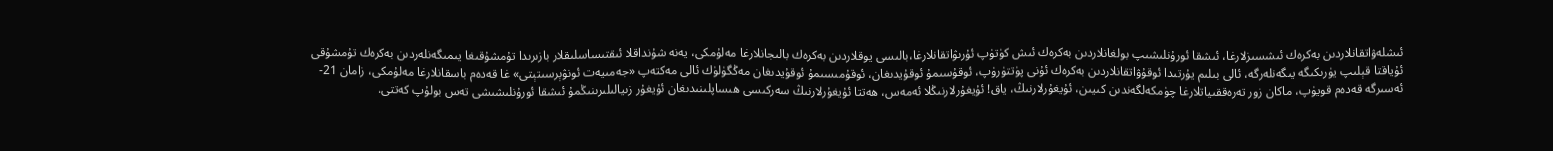ئىشلەۋاتقانلاردىن بەكرەك ئىشسىزلارغا، ئىشقا ئورۇنلىشىپ بولغانلاردىن بەكرەك ئىش كۈتۈپ ئۇرىۋاتقانلارغا،بالىسى يوقلاردىن بەكرەك بالىجانلارغا مەلۇمكى، يەنە شۇنداقلا ئىقتىساسلىقلار بازىرىدا تۇمشۇقىغا يىمىگەنلەردىن بەكرەك تۇمشۇقى ئۇياقتا قېلىپ يۈرىكىگە يىگەنلەرگە، ئالى بىلىم يۇرتىدا ئوقۇۋاتقانلاردىن بەكرەك ئۇنى پۈتتۈرۈپ، ئوقۇسىمۇ ئوقۇيدىغان، ئوقۇمىسىمۇ ئوقۇيدىغان مەڭگۈلۈك ئالى مەكتەپ «جەمىيەت ئونۋېرسىتېتى» غا قەدەم باسقانلارغا مەلۇمكى، زامان 21- ئەسىرگە قەدەم قويۈپ، ماكان زور تەرەققىياتلارغا چۈمكەلگەندىن كىيىن، ئۇيغۇرلارنىڭ، ياق! ئۇيغۇرلارنىڭلا ئەمەس، ھەتتا ئۇيغۇرلارنىڭ سەركىسى ھىساپلىنىدىغان ئۇيغۇر زىيالىلىرىنىڭمۇ ئىشقا ئورۇنلىشىشى تەس بولۇپ كەتتى.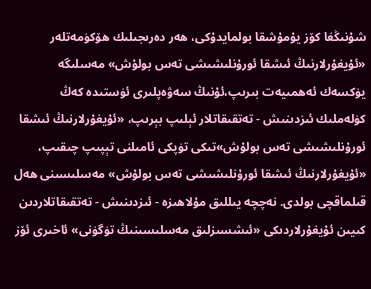شۇنىڭغا كۆز يۇمۇشقا بولمايدۇكى، ھەر دەرىجىلىك ھۆكۈمەتلەر «ئۇيغۇرلارنىڭ ئىشقا ئورۇنلىشىشى تەس بولۇش» مەسلىگە يۈكسەك ئەھمىيەت بىرىپ،ئۇنىڭ سەۋەپلىرى ئۈستىدە كەڭ كۈلەملىك ئىزدىنىش - تەتقىقاتلار ئېلىپ بېرىپ، «ئۇيغۇرلارنىڭ ئىشقا ئورۇنلىشىشى تەس بولۇش»تىكى تۈپكى ئامىلنى تېپىپ چىقىپ، «ئۇيغۇرلارنىڭ ئىشقا ئورۇنلىشىشى تەس بولۇش» مەسلىسىنى ھەل قىلماقچى بولدى. نەچچە يىللىق مۇلاھىزە - ئىزدىنىش - تەتقىقاتلاردىن كىيىن ئۇيغۇرلاردىكى «ئىشسىزلىق مەسلىسىنىڭ تۈگۈنى» ئاخىرى ئۆز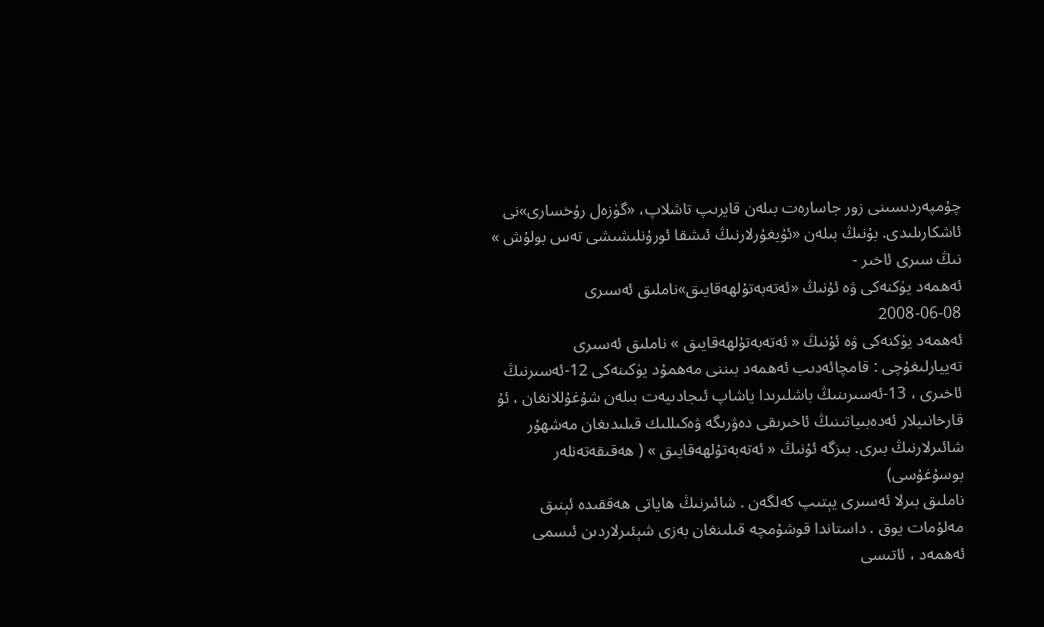چۇمپەردىسىنى زور جاسارەت بىلەن قايرىپ تاشلاپ، «گۈزەل رۇخسارى»نى ئاشكارىلىدى. بۇنىڭ بىلەن «ئۇيغۇرلارنىڭ ئىشقا ئورۇنلىشىشى تەس بولۇش » نىڭ سىرى ئاخىر -
ئەھمەد يۈكنەكى ۋە ئۇنىڭ «ئەتەبەتۇلھەقايىق»ناملىق ئەسىرى
2008-06-08
ئەھمەد يۈكنەكى ۋە ئۇنىڭ « ئەتەبەتۇلھەقايىق » ناملىق ئەسىرى
تەييارلىغۇچى : قامچائەدىب ئەھمەد بىننى مەھمۇد يۈكىنەكى 12-ئەسىرنىڭ ئاخىرى ، 13-ئەسىرىنىڭ باشلىرىدا ياشاپ ئىجادىيەت بىلەن شۇغۇللانغان ، ئۇ قارخانىيلار ئەدەبىياتىنىڭ ئاخىرىقى دەۋرىگە ۋەكىللىك قىلىدىغان مەشھۇر شائىرلارنىڭ بىرى. بىزگە ئۇنىڭ « ئەتەبەتۇلھەقايىق » ( ھەقىقەتەنلەر بوسۇغۇسى)
ناملىق بىرلا ئەسىرى يېتىپ كەلگەن . شائىرنىڭ ھاياتى ھەققىدە ئېنىق مەلۇمات يوق . داستاندا قوشۇمچە قىلىنغان بەزى شېئىرلاردىن ئىسمى ئەھمەد ، ئاتىسى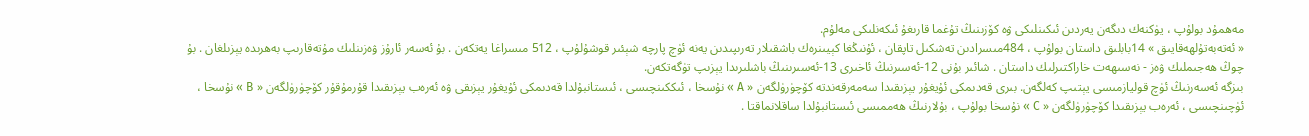مەھمۇد بولۇپ ، يۈكنەك دىگەن يەردىن ئىكىنلىكى ۋە كۆزىنىڭ تۇغما قارىغۇ ئىكەنلىكى مەلۇم.
« ئەتەبەتۇلھەقايىق » 14بابلىق داستان بولۇپ ، 484مىسرادىن تەشكىل تاپقان ، ئۇنىڭغا كېيىنرەك باشقىلار تەرىپىدىن يەنە ئۈچ پارچە شېئىر قوشۇلۇپ ، 512 مىسراغا يەتكەن . بۇ ئەسەر ئارۇز ۋەزىنلىك مۇتەقارىپ بەھرىدە يېزىلغان . بۇ چوڭ ھەجىملىك ۋەز - نەسىھەت خاراكتىرلىك داستان . شائىر بۇنى 12-ئەسىرنىڭ ئاخىرى 13-ئەسىرىنىڭ باشلىرىدا يېزىپ تۈگەتكەن.
بىزگە ئەسەرنىڭ ئۈچ قوليازمىسى يېتىپ كەلگەن. بىرى قەدىمكى ئۇيغۇر يېزىقىدا سەمەرقەندتە كۆچۈرۈلگەن « A » نۇسخا ، ئىككىنچىسى ، ئىستانبۇلدا قەدىمكى ئۇيغۇر يېزىقى ۋە ئەرەب يېزىقىدا قۇرمۇقۇر كۆچۈرۈلگەن « B » نۇسخا ، ئۈچىنچىسى ، ئەرەب يېزىقىدا كۆچۈرۈلگەن « C » نۇسخا بولۇپ ، بۇلارنىڭ ھەممىسى ئىستانبۇلدا ساقلانماقتا .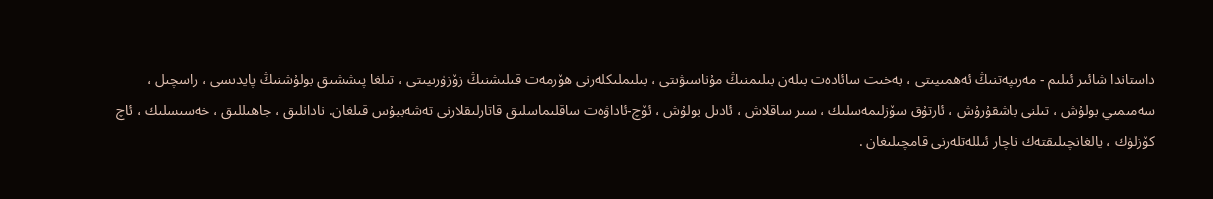داستاندا شائىر ئىلىم - مەرىپەتنىڭ ئەھمىيىتى ، بەخىت سائادەت بىلەن بىلىمنىڭ مۇناسىۋىتى ، بىلىملىكلەرنى ھۆرمەت قىلىشنىڭ زۆزۈرىيىتى ، تىلغا پىششىق بولۇشنىڭ پايدىسى ، راسچىل ، سەمىمىي بولۇش ، تىلنى باشقۇرۇش ، ئارتۇق سۆزلىمەسلىك ، سىر ساقلاش ، ئادىل بولۇش ، ئۆچ-ئاداۋەت ساقلىماسلىق قاتارلىقلارنى تەشەببۇس قىلغان. نادانلىق ، جاھىللىق ، خەسىسلىك ، ئاچ كۆزلۈك ، يالغانچىلىقتەك ناچار ئىللەتلەرنى قامچىلىغان .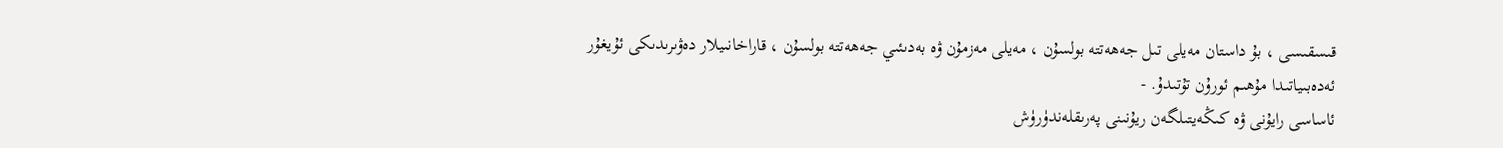قىسقىسى ، بۇ داستان مەيلى تىل جەھەتتە بولسۇن ، مەيلى مەزمۇن ۋە بەدىئىي جەھەتتە بولسۇن ، قاراخانىيلار دەۋىرىدىكى ئۇيغۇر ئەدەبىياتىدا مۇھىم ئورۇن تۇتىدۇ. -
ئاساسى رايۇنى ۋە كىڭەيتىلگەن ريۇنىنى پەرىقلەندۈرۈش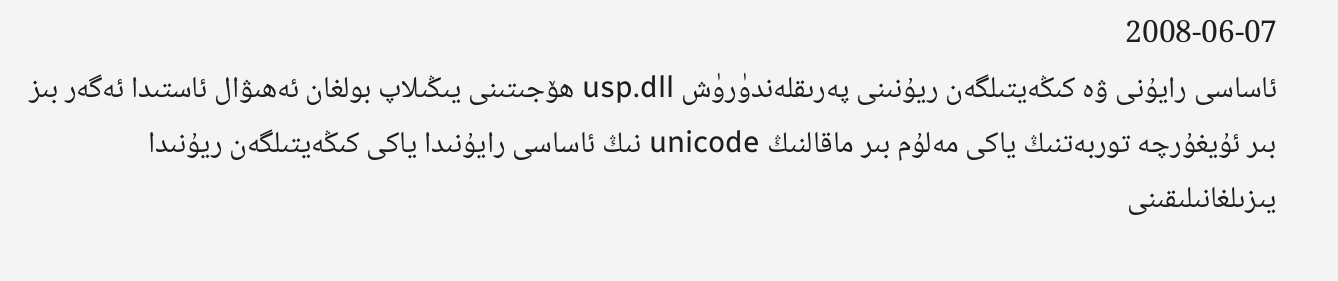2008-06-07
ئاساسى رايۇنى ۋە كىڭەيتىلگەن ريۇنىنى پەرىقلەندۈرۈش usp.dll ھۆجىتىنى يىڭىلاپ بولغان ئەھىۋال ئاستىدا ئەگەر بىز بىر ئۇيغۇرچە توربەتنىڭ ياكى مەلۇم بىر ماقالنىڭ unicode نىڭ ئاساسى رايۇنىدا ياكى كىڭەيتىلگەن ريۇنىدا يىزىلغانىلىقىنى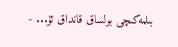بىلمەكىچى بولساق قانداق ئۇ... -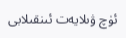ئۈچ ۋىلايەت ئىنقىلابى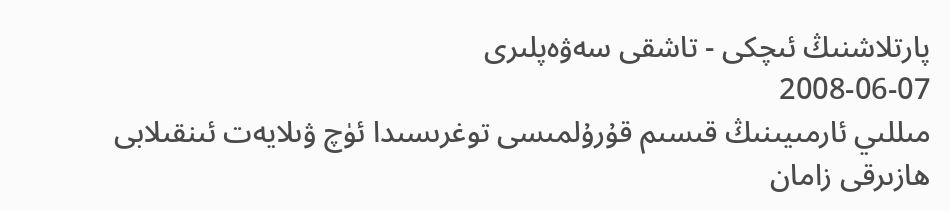پارتلاشنىڭ ئىچكى - تاشقى سەۋەپلىرى
2008-06-07
مىللىي ئارمىيىنىڭ قىسىم قۇرۇلمىسى توغرىسىدا ئۈچ ۋىلايەت ئىنقىلابى ھازىرقى زامان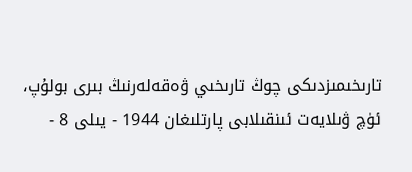تارىخىمىزدىكى چوڭ تارىخىي ۋەقەلەرنىڭ بىرى بولۇپ، ئۈچ ۋىلايەت ئىنقىلابى پارتلىغان 1944 - يىلى 8 -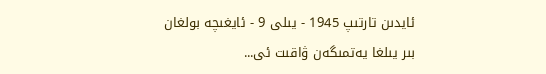ئايدىن تارتىپ 1945 - يىلى 9 - ئايغىچە بولغان بىر يىلغا يەتمىگەن ۋاقىت ئى...